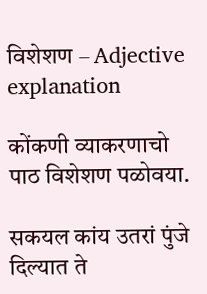विशेशण – Adjective explanation

कोंकणी व्याकरणाचो पाठ विशेशण पळोवया.

सकयल कांय उतरां पुंजे दिल्यात ते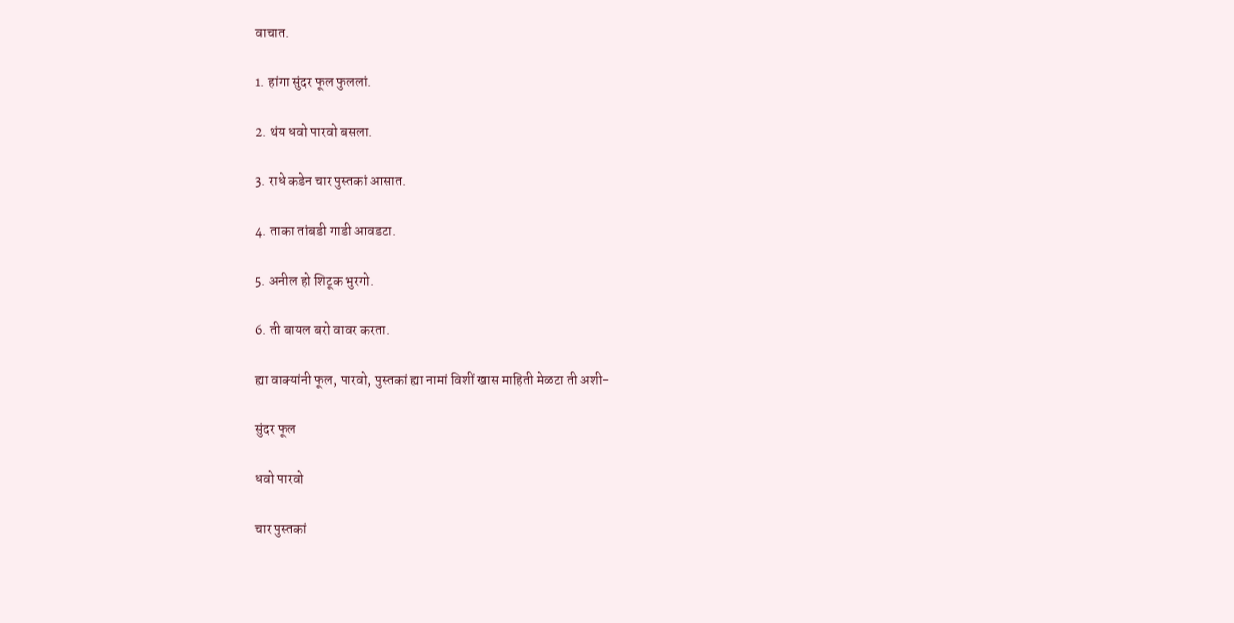वाचात.

1. हांगा सुंदर फूल फुललां.

2. थंय धवो पारवो बसला.

3. राधे कडेन चार पुस्तकां आसात.

4. ताका तांबडी गाडी आवडटा.

5. अनील हो शिटूक भुरगो.

6. ती बायल बरो वावर करता.

ह्या वाक्यांनी फूल, पारवो, पुस्तकां ह्या नामां विशीं खास माहिती मेळटा ती अशी-

सुंदर फूल

धवो पारवो

चार पुस्तकां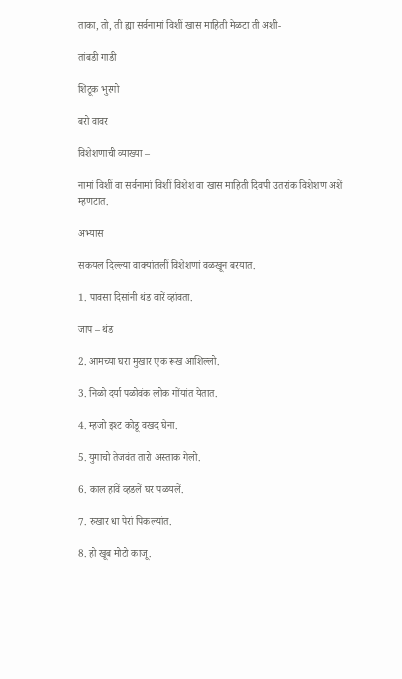ताका, तो, ती ह्या सर्वनामां विशीं खास माहिती मेळटा ती अशी-

तांबडी गाडी

शिटूक भुरगो

बरो वावर

विशेशणाची व्याख्या –

नामां विशीं वा सर्वनामां विशीं विशेश वा खास माहिती दिवपी उतरांक विशेशण अशें म्हणटात.

अभ्यास

सकयल दिल्ल्या वाक्यांतलीं विशेशणां वळखून बरयात.

1. पावसा दिसांनी थंड वारें व्हांवता.

जाप – थंड

2. आमच्या घरा मुखार एक रूख आशिल्लो.

3. निळो दर्या पळोवंक लोक गोंयांत येतात.

4. म्हजो इश्ट कोडू वखद घेना.

5. युगाचो तेजवंत तारो अस्ताक गेलो.

6. काल हांवें व्हडलें घर पळयलें.

7. रुखार धा पेरां पिकल्यांत.

8. हो खूब मोटो काजू.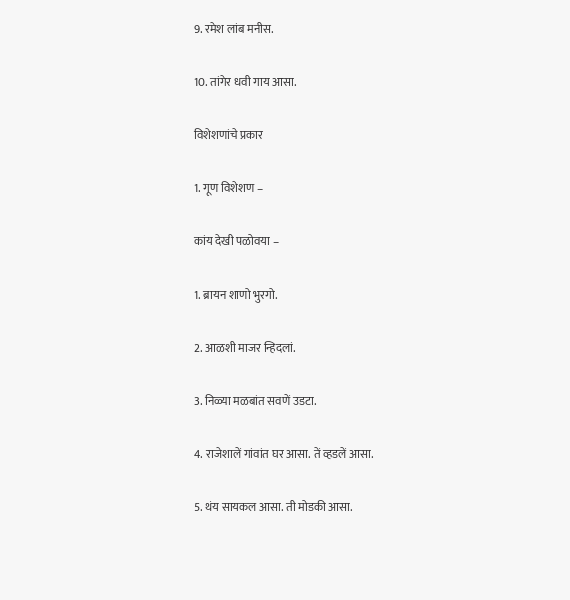9. रमेश लांब मनीस.

10. तांगेर धवी गाय आसा.

विशेशणांचे प्रकार

1. गूण विशेशण –

कांय देखी पळोवया –

1. ब्रायन शाणो भुरगो.

2. आळशी माजर न्हिदलां.

3. निळ्या मळबांत सवणें उडटा.

4. राजेशालें गांवांत घर आसा. तें व्हडलें आसा.

5. थंय सायकल आसा. ती मोडकी आसा.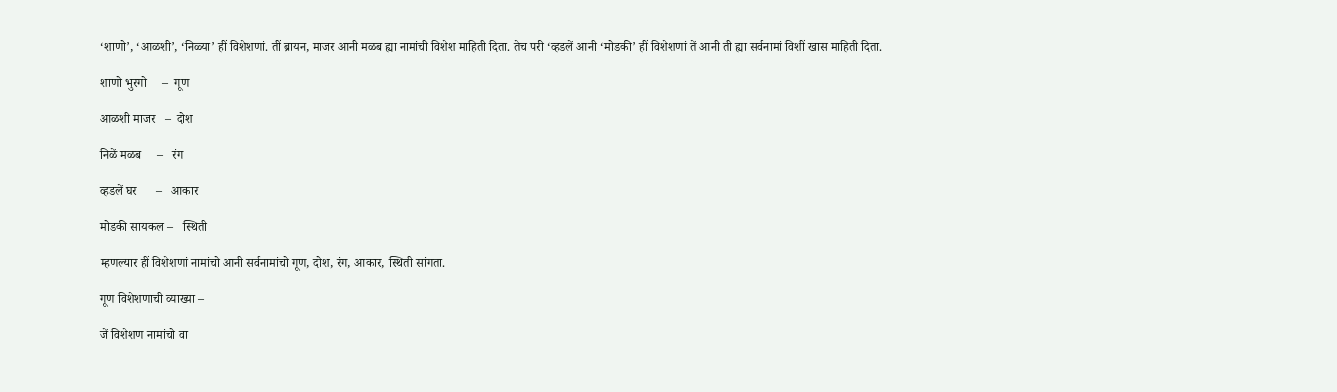‘शाणो’, ‘आळशी’, ‘निळ्या’ हीं विशेशणां. तीं ब्रायन, माजर आनी मळब ह्या नामांची विशेश माहिती दिता. तेच परी ‘व्हडलें आनी ‘मोडकी’ हीं विशेशणां तें आनी ती ह्या सर्वनामां विशीं खास माहिती दिता.

शाणो भुरगो     –  गूण

आळशी माजर   –  दोश

निळें मळब     –   रंग

व्हडलें घर      –   आकार

मोडकी सायकल –   स्थिती

म्हणल्यार हीं विशेशणां नामांचो आनी सर्वनामांचो गूण, दोश, रंग, आकार, स्थिती सांगता.

गूण विशेशणाची व्याख्या –

जें विशेशण नामांचो वा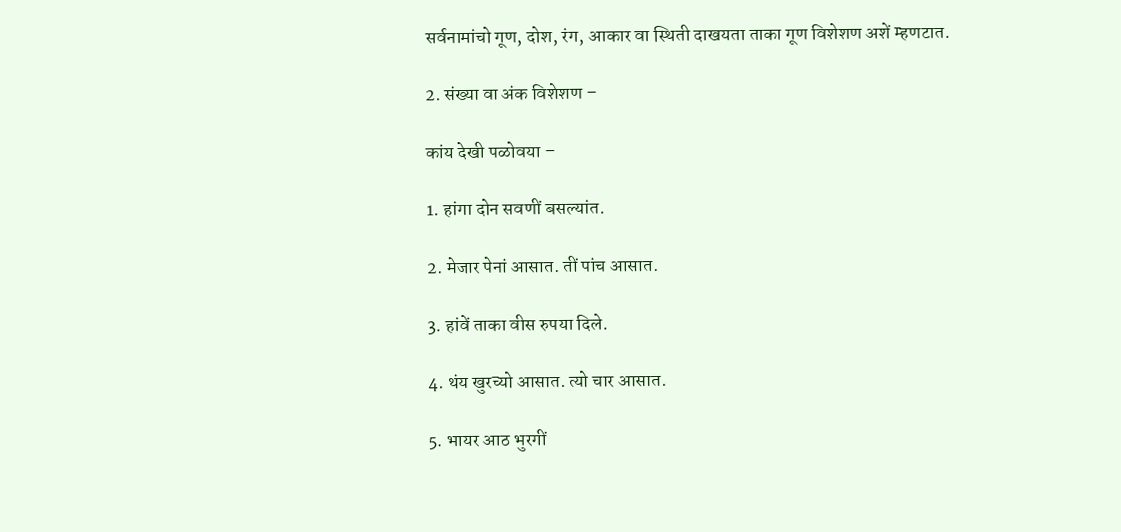सर्वनामांचो गूण, दोश, रंग, आकार वा स्थिती दाखयता ताका गूण विशेशण अशें म्हणटात.

2. संख्या वा अंक विशेशण –

कांय देखी पळोवया –

1. हांगा दोन सवणीं बसल्यांत.

2. मेजार पेनां आसात. तीं पांच आसात.

3. हांवें ताका वीस रुपया दिले.

4. थंय खुरच्यो आसात. त्यो चार आसात.

5. भायर आठ भुरगीं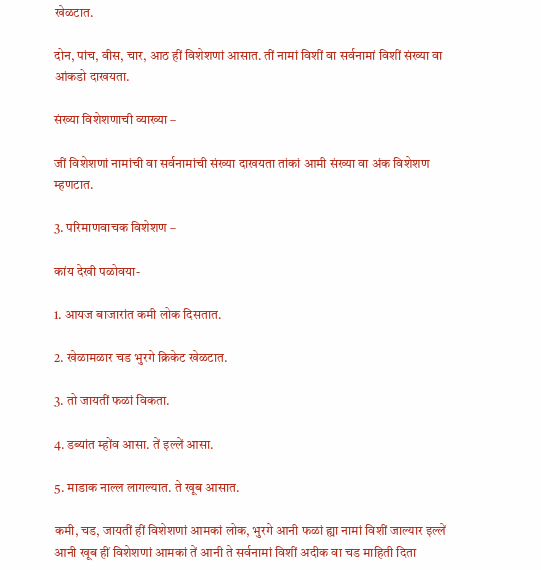खेळटात.

दोन, पांच, वीस, चार, आठ हीं विशेशणां आसात. तीं नामां विशीं वा सर्वनामां विशीं संख्या वा आंकडो दाखयता.

संख्या विशेशणाची व्याख्या –

जीं विशेशणां नामांची वा सर्वनामांची संख्या दाखयता तांकां आमी संख्या वा अंक विशेशण म्हणटात.

3. परिमाणवाचक विशेशण –

कांय देखी पळोवया-

1. आयज बाजारांत कमी लोक दिसतात.

2. खेळामळार चड भुरगे क्रिकेट खेळटात.

3. तो जायतीं फळां विकता.

4. डब्यांत म्होंव आसा. तें इल्लें आसा.

5. माडाक नाल्ल लागल्यात. ते खूब आसात.

कमी, चड, जायतीं हीं विशेशणां आमकां लोक, भुरगे आनी फळां ह्या नामां विशीं जाल्यार इल्लें आनी खूब हीं विशेशणां आमकां तें आनी ते सर्वनामां विशीं अदीक वा चड माहिती दिता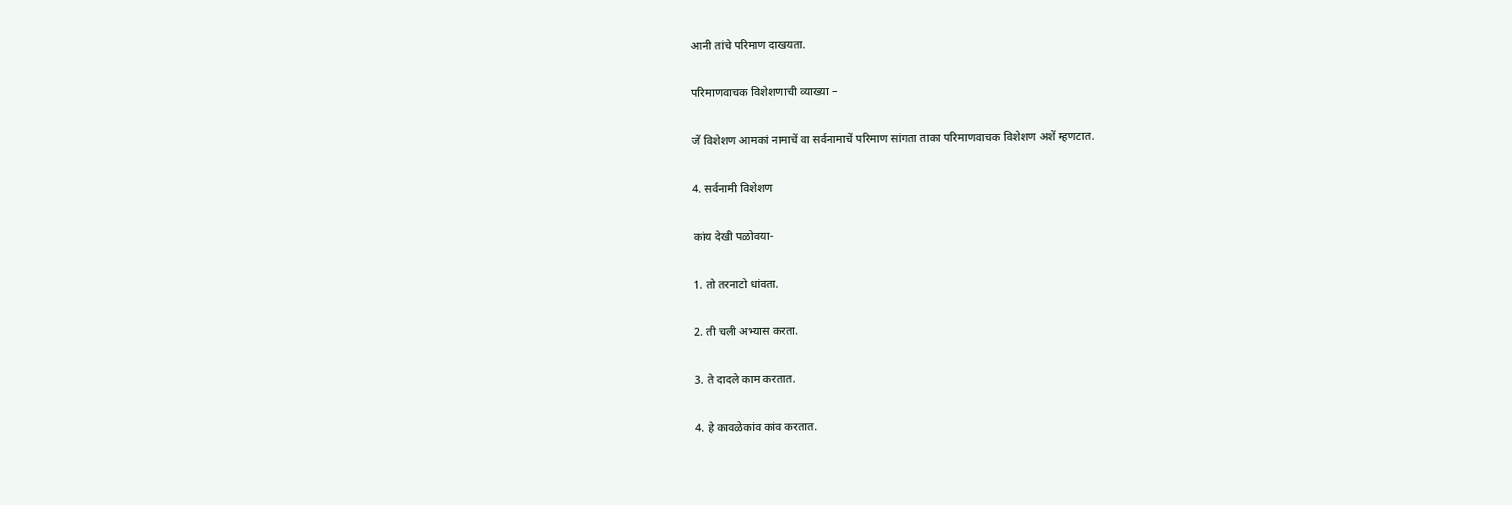आनी तांचे परिमाण दाखयता.

परिमाणवाचक विशेशणाची व्याख्या –

जें विशेशण आमकां नामाचें वा सर्वनामाचें परिमाण सांगता ताका परिमाणवाचक विशेशण अशें म्हणटात.

4. सर्वनामी विशेशण

कांय देखी पळोवया-

1. तो तरनाटो धांवता.

2. ती चली अभ्यास करता.

3. ते दादले काम करतात.

4. हे कावळेकांव कांव करतात.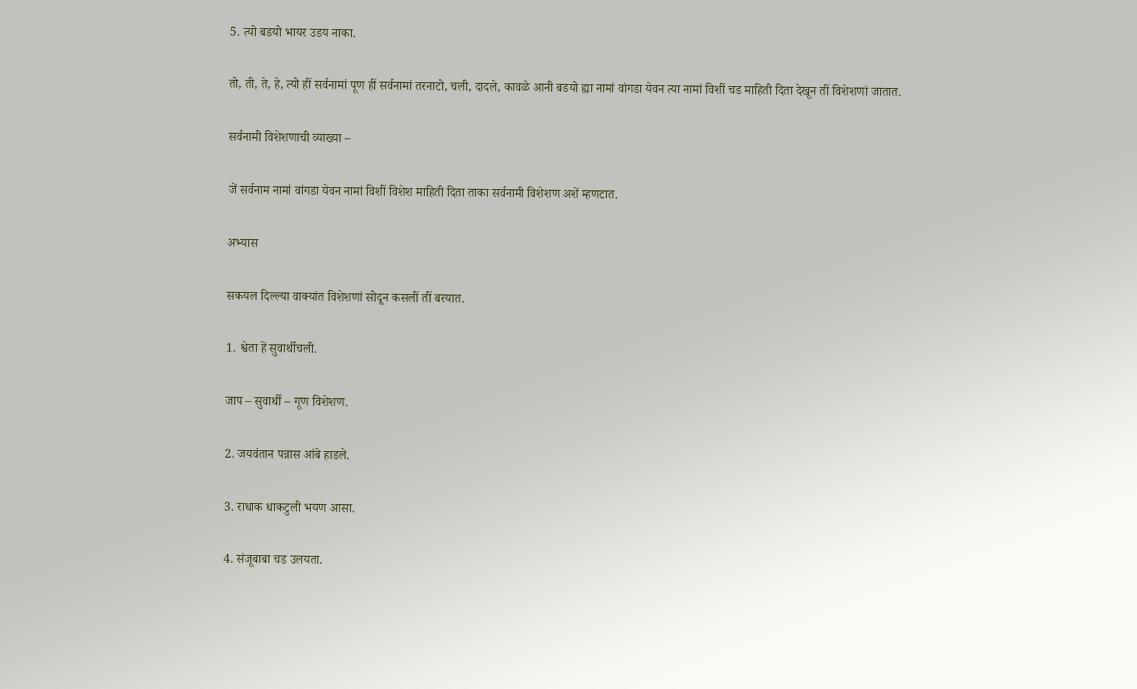5. त्यो बडयो भायर उडय नाका.

तो, ती, ते, हे, त्यो हीं सर्वनामां पूण हीं सर्वनामां तरनाटो, चली, दादले, कावळे आनी बडयो ह्या नामां वांगडा येवन त्या नामां विशीं चड माहिती दिता देखून तीं विशेशणां जातात.

सर्वनामी विशेशणाची व्याख्या –

जें सर्वनाम नामां वांगडा येवन नामां विशीं विशेश माहिती दिता ताका सर्वनामी विशेशण अशें म्हणटात.

अभ्यास

सकयल दिल्ल्या वाक्यांत विशेशणां सोदून कसलीं तीं बरयात.

1. श्वेता हें सुवार्थीचली.

जाप – सुवार्थी – गूण विशेशण.

2. जयवंतान पन्नास आंबे हाडले.

3. राधाक धाकटुली भयण आसा.

4. संजूबाबा चड उलयता.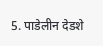5. पाडेलीन देडशे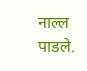नाल्ल पाडले.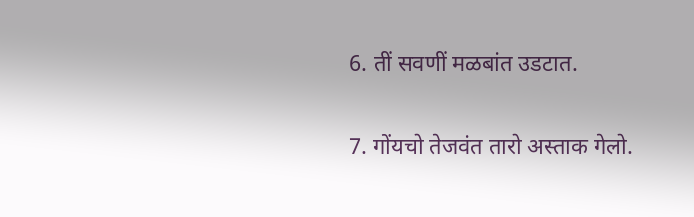6. तीं सवणीं मळबांत उडटात.

7. गोंयचो तेजवंत तारो अस्ताक गेलो.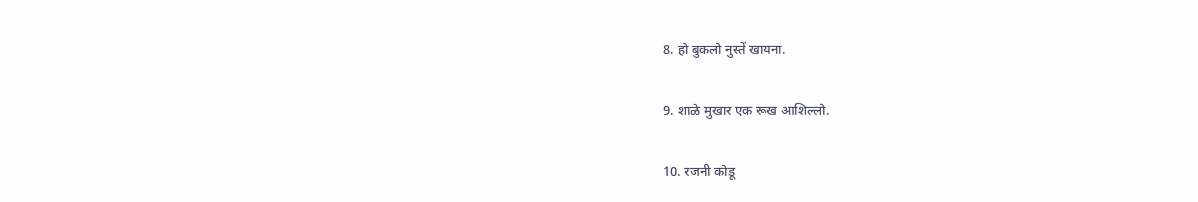8. हो बुकलो नुस्तें खायना.

9. शाळे मुखार एक रूख आशिल्लो.

10. रजनी कोडू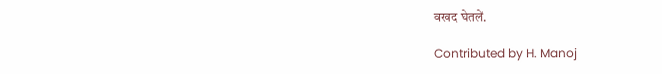वखद घेतलें.

Contributed by H. Manoj